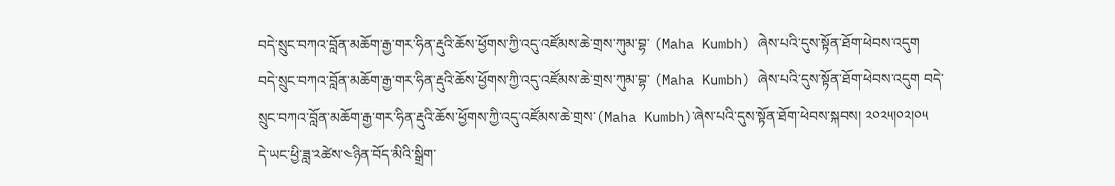བདེ་སྲུང་བཀའ་བློན་མཆོག་རྒྱ་གར་ཧིན་རྡུའི་ཆོས་ཕྱོགས་ཀྱི་འདུ་འཛོམས་ཆེ་གྲས་ཀུམ་བྷ་ (Maha Kumbh) ཞེས་པའི་དུས་སྟོན་ཐོག་ཕེབས་འདུག
བདེ་སྲུང་བཀའ་བློན་མཆོག་རྒྱ་གར་ཧིན་རྡུའི་ཆོས་ཕྱོགས་ཀྱི་འདུ་འཛོམས་ཆེ་གྲས་ཀུམ་བྷ་ (Maha Kumbh) ཞེས་པའི་དུས་སྟོན་ཐོག་ཕེབས་འདུག བདེ་སྲུང་བཀའ་བློན་མཆོག་རྒྱ་གར་ཧིན་རྡུའི་ཆོས་ཕྱོགས་ཀྱི་འདུ་འཛོམས་ཆེ་གྲས་(Maha Kumbh)་ཞེས་པའི་དུས་སྟོན་ཐོག་ཕེབས་སྐབས། ༢༠༢༥།༠༢།༠༥
དེ་ཡང་ཕྱི་ཟླ་༢ཚེས་༤ཉིན་བོད་མིའི་སྒྲིག་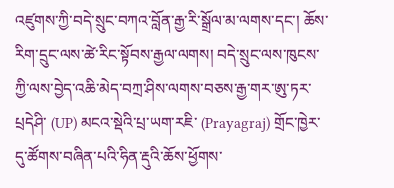འཛུགས་ཀྱི་བདེ་སྲུང་བཀའ་བློན་རྒྱ་རི་སྒྲོལ་མ་ལགས་དང་། ཆོས་རིག་དྲུང་ལས་ཚེ་རིང་སྟོབས་རྒྱལ་ལགས། བདེ་སྲུང་ལས་ཁུངས་ཀྱི་ལས་བྱེད་འཆི་མེད་བཀྲ་ཤིས་ལགས་བཅས་རྒྱ་གར་ཨུ་ཏར་པྲདེཤི་ (UP) མངའ་སྡེའི་པྲ་ཡག་རཇི་ (Prayagraj) གྲོང་ཁྱེར་དུ་ཚོགས་བཞིན་པའི་ཧིན་རྡུའི་ཆོས་ཕྱོགས་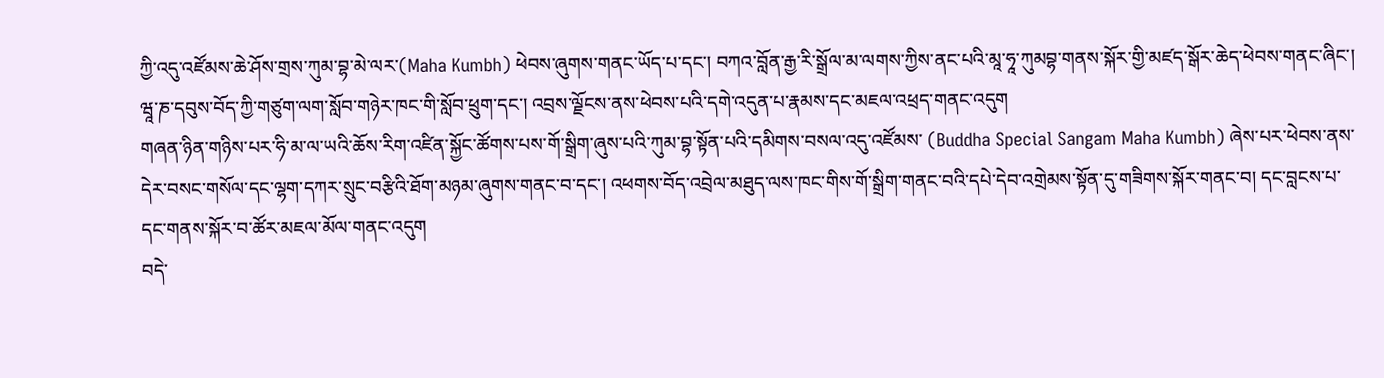ཀྱི་འདུ་འཛོམས་ཆེ་ཤོས་གྲས་ཀུམ་བྷ་མེ་ལར་(Maha Kumbh) ཕེབས་ཞུགས་གནང་ཡོད་པ་དང་། བཀའ་བློན་རྒྱ་རི་སྒྲོལ་མ་ལགས་ཀྱིས་ནང་པའི་མཱ་ཧཱ་ཀུམབྷ་གནས་སྐོར་གྱི་མཛད་སྒོར་ཆེད་ཕེབས་གནང་ཞིང་། ཝཱ་ཎ་དབུས་བོད་ཀྱི་གཙུག་ལག་སློབ་གཉེར་ཁང་གི་སློབ་ཕྲུག་དང་། འབྲས་ལྗོངས་ནས་ཕེབས་པའི་དགེ་འདུན་པ་རྣམས་དང་མཇལ་འཕྲད་གནང་འདུག
གཞན་ཉིན་གཉིས་པར་ཧི་མ་ལ་ཡའི་ཆོས་རིག་འཛིན་སྐྱོང་ཚོགས་པས་གོ་སྒྲིག་ཞུས་པའི་ཀུམ་བྷ་སྟོན་པའི་དམིགས་བསལ་འདུ་འཛོམས་ (Buddha Special Sangam Maha Kumbh) ཞེས་པར་ཕེབས་ནས་དེར་བསང་གསོལ་དང་ལྷག་དཀར་སྲུང་བརྩིའི་ཐོག་མཉམ་ཞུགས་གནང་བ་དང་། འཕགས་བོད་འབྲེལ་མཐུད་ལས་ཁང་གིས་གོ་སྒྲིག་གནང་བའི་དཔེ་དེབ་འགྲེམས་སྟོན་དུ་གཟིགས་སྐོར་གནང་བ། དང་བླངས་པ་དང་གནས་སྐོར་བ་ཚོར་མཇལ་མོལ་གནང་འདུག
བདེ་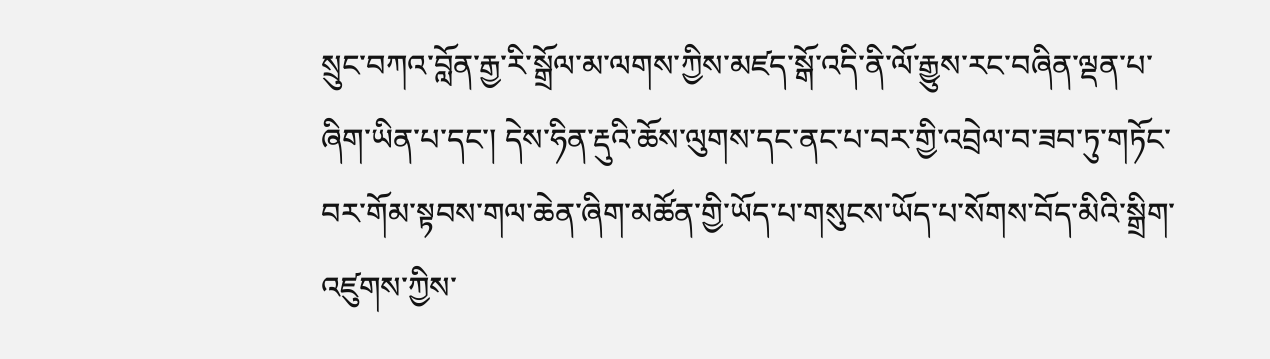སྲུང་བཀའ་བློན་རྒྱ་རི་སྒྲོལ་མ་ལགས་ཀྱིས་མཛད་སྒོ་འདི་ནི་ལོ་རྒྱུས་རང་བཞིན་ལྡན་པ་ཞིག་ཡིན་པ་དང་། དེས་ཧིན་རྡུའི་ཆོས་ལུགས་དང་ནང་པ་བར་གྱི་འབྲེལ་བ་ཟབ་ཏུ་གཏོང་བར་གོམ་སྟབས་གལ་ཆེན་ཞིག་མཚོན་གྱི་ཡོད་པ་གསུངས་ཡོད་པ་སོགས་བོད་མིའི་སྒྲིག་འཛུགས་ཀྱིས་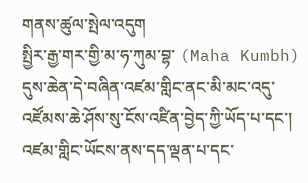གནས་ཚུལ་སྤེལ་འདུག
སྤྱིར་རྒྱ་གར་གྱི་མ་ཧ་ཀུམ་བྷ་ (Maha Kumbh) དུས་ཆེན་དེ་བཞིན་འཛམ་གླིང་ནང་མི་མང་འདུ་འཛོམས་ཆེ་ཤོས་སུ་ངོས་འཛིན་བྱེད་ཀྱི་ཡོད་པ་དང་། འཛམ་གླིང་ཡོངས་ནས་དད་ལྡན་པ་དང་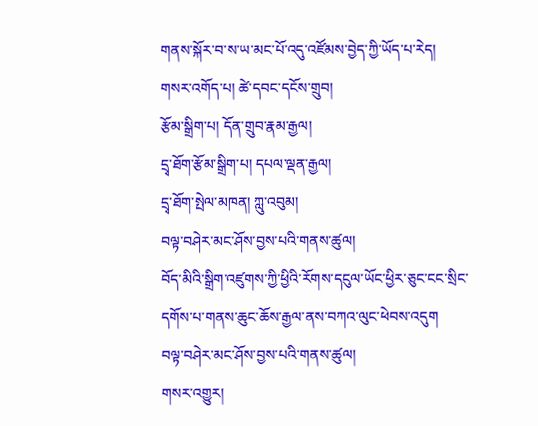གནས་སྐོར་བ་ས་ཡ་མང་པོ་འདུ་འཛོམས་བྱེད་ཀྱི་ཡོད་པ་རེད།
གསར་འགོད་པ། ཚེ་དབང་དངོས་གྲུབ།
རྩོམ་སྒྲིག་པ། དོན་གྲུབ་རྣམ་རྒྱལ།
དྲྭ་ཐོག་རྩོམ་སྒྲིག་པ། དཔལ་ལྡན་རྒྱལ།
དྲྭ་ཐོག་སྤེལ་མཁན། ཀླུ་འབུམ།
བལྟ་བཤེར་མང་ཤོས་བྱས་པའི་གནས་ཚུལ།
བོད་མིའི་སྒྲིག་འཛུགས་ཀྱི་ཕྱིའི་རོགས་དངུལ་ཡོང་ཕྱིར་ཅུང་ངང་སྲིང་དགོས་པ་གནས་ཆུང་ཆོས་རྒྱལ་ནས་བཀའ་ལུང་ཕེབས་འདུག
བལྟ་བཤེར་མང་ཤོས་བྱས་པའི་གནས་ཚུལ།
གསར་འགྱུར།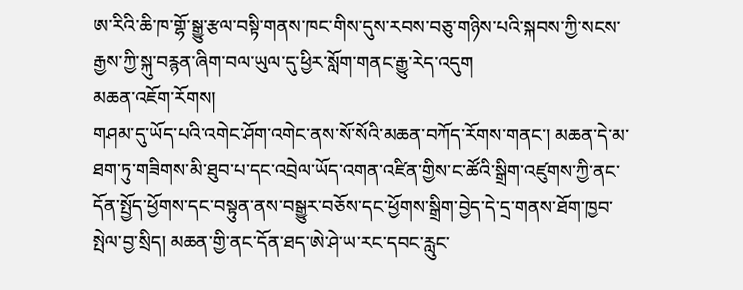ཨ་རིའི་ཆི་ཁ་གྷོ་སྒྱུ་རྩལ་བསྟི་གནས་ཁང་གིས་དུས་རབས་བཅུ་གཉིས་པའི་སྐབས་ཀྱི་སངས་རྒྱས་ཀྱི་སྐུ་བརྙན་ཞིག་བལ་ཡུལ་དུ་ཕྱིར་སློག་གནང་རྒྱུ་རེད་འདུག
མཆན་འཇོག་རོགས།
གཤམ་དུ་ཡོད་པའི་འགེང་ཤོག་འགེང་ནས་སོ་སོའི་མཆན་བཀོད་རོགས་གནང་། མཆན་དེ་མ་ཐག་ཏུ་གཟིགས་མི་ཐུབ་པ་དང་འབྲེལ་ཡོད་འགན་འཛིན་གྱིས་ང་ཚོའི་སྒྲིག་འཛུགས་ཀྱི་ནང་དོན་སྤྱོད་ཕྱོགས་དང་བསྟུན་ནས་བསྒྱུར་བཅོས་དང་ཕྱོགས་སྒྲིག་བྱེད་དེ་དྲ་གནས་ཐོག་ཁྱབ་སྤེལ་བྱ་སྲིད། མཆན་གྱི་ནང་དོན་ཐད་ཨེ་ཤེ་ཡ་རང་དབང་རླུང་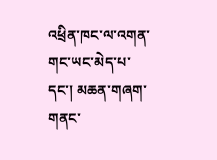འཕྲིན་ཁང་ལ་འགན་གང་ཡང་མེད་པ་དང་། མཆན་གཞག་གནང་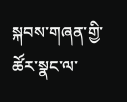སྐབས་གཞན་གྱི་ཚོར་སྣང་ལ་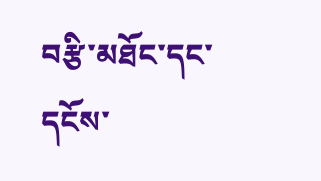བརྩི་མཐོང་དང་དངོས་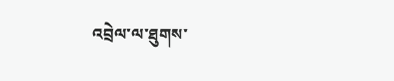འབྲེལ་ལ་ཐུགས་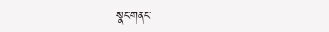སྣང་གནང་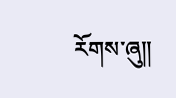རོགས་ཞུ༎